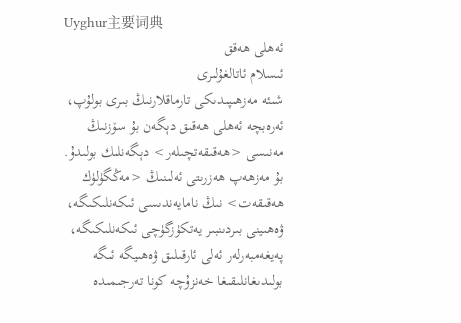Uyghur主要词典
ئەھلى ھەقق
ئىسلام ئاتالغۇلىرى
شىئە مەزھىپىدىكى تارماقلارنىڭ بىرى بولۇپ، ئەرەبچە ئەھلى ھەقىق دېگەن بۇ سۆزنىڭ مەنىسى <ھەقىقەتچىلەر> دېگەنلىك بولىدۇ. بۇ مەزھەپ ھەزرىتى ئەلىنىڭ <مەڭگۈلۈك ھەقىقەت> نىڭ نامايەندىسى ئىكەنلىكىگە، ۋەھىينى بىردىنبىر يەتكۈزگۈچى ئىكەنلىكىگە، پەيغەمبەرلەر ئەلى ئارقىلىق ۋەھىيگە ئىگە بولىدىغانلىقىغا خەنزۇچە كونا تەرجىمىدە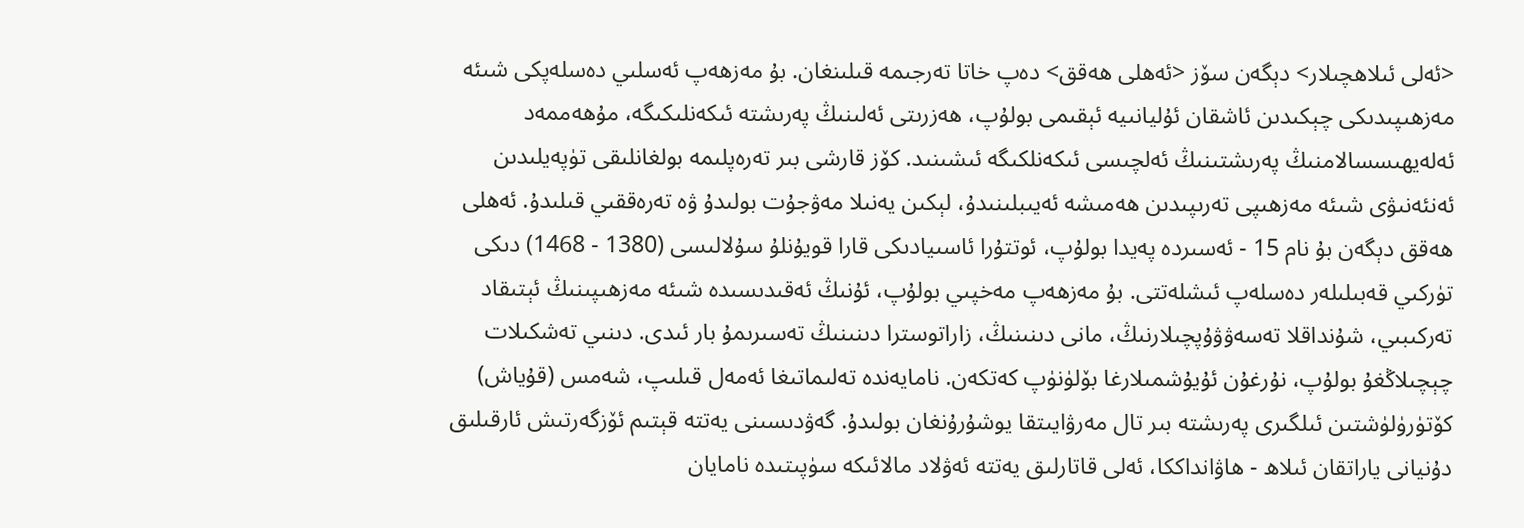<ئەلى ئىلاھچىلار> دېگەن سۆز <ئەھلى ھەقق> دەپ خاتا تەرجىمە قىلىنغان. بۇ مەزھەپ ئەسلىي دەسلەپكى شىئە مەزھىپىدىكى چېكىدىن ئاشقان ئۇليانىيە ئېقىمى بولۇپ، ھەزرىتى ئەلىنىڭ پەرىشتە ئىكەنلىكىگە، مۇھەممەد ئەلەيھىسسالامنىڭ پەرىشتىنىڭ ئەلچىسى ئىكەنلكىگە ئىشىنىد. كۆز قارشى بىر تەرەپلىمە بولغانلىقى تۈپەيلىدىن ئەنئەنىۋى شىئە مەزھىپى تەرىپىدىن ھەمىشە ئەيىبلىنىدۇ، لېكىن يەنىلا مەۋجۇت بولىدۇ ۋە تەرەققىي قىلىدۇ. ئەھلى ھەقق دېگەن بۇ نام 15 - ئەسىردە پەيدا بولۇپ، ئوتتۇرا ئاسىيادىكى قارا قويۇنلۇ سۇلالىسى (1380 - 1468) دىكى تۈركىي قەبىلىلەر دەسلەپ ئىشلەتتى. بۇ مەزھەپ مەخپىي بولۇپ، ئۇنىڭ ئەقىدىسىدە شىئە مەزھىپىنىڭ ئېتىقاد تەركىبىي، شۇنداقلا تەسەۋۋۇپچىلارنىڭ، مانى دىنىنىڭ، زاراتوسترا دىنىنىڭ تەسىرىمۇ بار ئىدى. دىنىي تەشكىلات چېچىلاڭغۇ بولۇپ، نۇرغۇن ئۇيۇشمىلارغا بۆلۈنۈپ كەتكەن. نامايەندە تەلىماتىغا ئەمەل قىلىپ، شەمس (قۇياش) كۆتۈرۈلۈشتىن ئىلگىرى پەرىشتە بىر تال مەرۋايىتقا يوشۇرۇنغان بولىدۇ. گەۋدىسىنى يەتتە قېتىم ئۆزگەرتىش ئارقىلىق دۇنيانى ياراتقان ئىلاھ - ھاۋانداككا، ئەلى قاتارلىق يەتتە ئەۋلاد مالائىكە سۈپىتىدە نامايان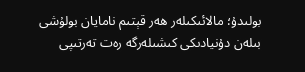بولىدۇ؛ مالائىكىلەر ھەر قېتىم نامايان بولۇشى بىلەن دۇنيادىكى كىشىلەرگە رەت تەرتىپى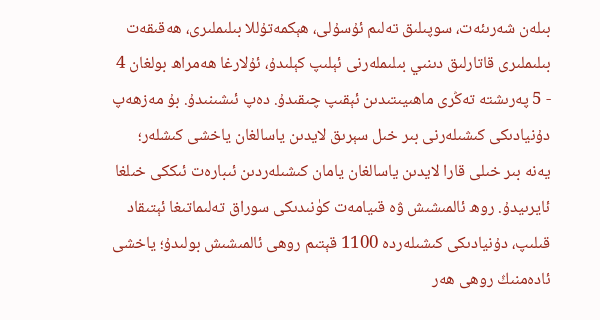بىلەن شەرىئەت، سوپىلىق تەلىم ئۇسۇلى، ھېكمەتۇللا بىلىملىرى، ھەقىقەت بىلىملىرى قاتارلىق دىنىي بىلىملەرنى ئېلىپ كېلىدۇ، ئۇلارغا ھەمراھ بولغان 4 - 5 پەرىشتە تەڭرى ماھىيىتىدىن ئېقىپ چىقىدۇ. دەپ ئىشىنىدۇ. بۇ مەزھەپ دۇنيادىكى كىشىلەرنى بىر خىل سېرىق لايدىن ياسالغان ياخشى كىشلەر؛ يەنە بىر خىلى قارا لايدىن ياسالغان يامان كىشىلەردىن ئىبارەت ئىككى خىلغا ئايرىيدۇ. روھ ئالمىشىش ۋە قىيامەت كۈنىدىكى سوراق تەلىماتىغا ئېتىقاد قىلىپ، دۇنيادىكى كىشىلەردە 1100 قېتىم روھى ئالمىشىش بولىدۇ؛ ياخشى ئادەمنىڭ روھى ھەر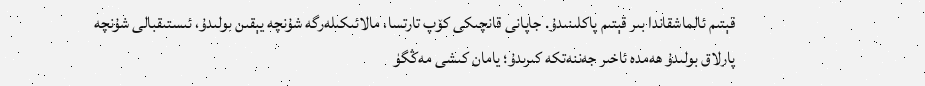قېتىم ئالماشقاندا بىر قېتىم پاكلىنىدۇ. جاپانى قانچىكى كۆپ تارتسا، مالائىكىلەرگە شۇنچە يېقىن بولىدۇ، ئىستىقبالى شۇنچە پارلاق بولىدۇ ھەمدە ئاخىر جەننەتكە كىرىدۇ؛ يامان كىشى مەڭگۈ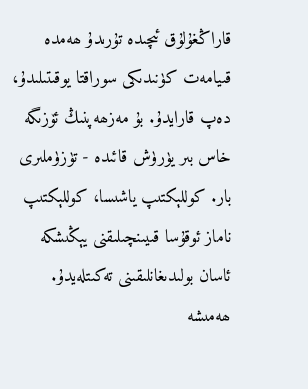قاراڭغۇلۇق ئىچىدە تۇرىدۇ ھەمدە قىيامەت كۈنىدىكى سوراقتا يوقىتىلىدۇ، دەپ قارايدۇ. بۇ مەزھەپنىڭ ئۆزىگە خاس بىر يۈرۈش قائىدە - تۈزۈملىرى بار. كوللېكتىپ ياشىسا، كوللېكتىپ ناماز ئوقۇسا قىيىنچىلىقنى يېڭىشكە ئاسان بولىدىغانلىقىنى تەكىتلەيدۇ. ھەمىشە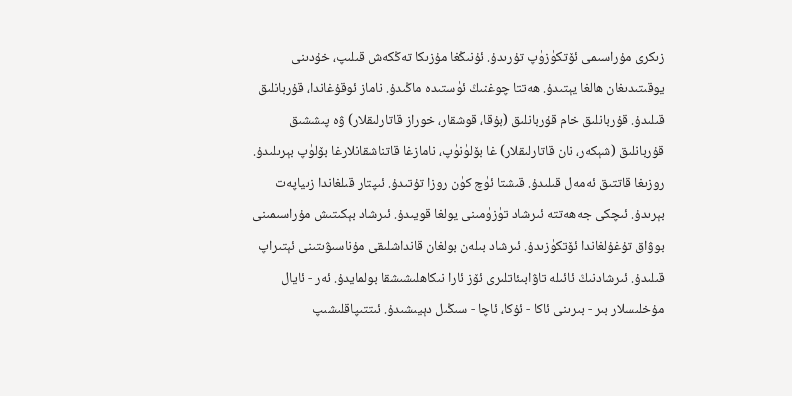زىكرى مۇراسىمى ئۆتكۈزۈپ تۇرىدۇ. ئۇنىڭغا مۇزىكا تەڭكەش قىلىپ، خۇدىنى يوقىتىدىغان ھالغا يېتىدۇ. ھەتتا چوغنىڭ ئۈستىدە ماڭىدۇ. ناماز ئوقۇغاندا، قۇربانلىق قىلىدۇ. قۇربانلىق خام قۇربانلىق (بۇقا، قوشقار، خوراز قاتارلىقلار) ۋە پىششىق قۇربانلىق (شېكەر، نان قاتارلىقلار) غا بۆلۈنۈپ، نامازغا قاتناشقانلارغا بۆلۈپ بېرىلىدۇ. روزىغا قاتتىق ئەمەل قىلىدۇ. قىشتا ئۈچ كۈن روزا تۇتىدۇ. ئىپتار قىلغاندا زىياپەت بېرىدۇ. ئىچكى جەھەتتە ئىرشاد تۈزۈمىنى يولغا قويىدۇ. ئىرشاد بېكىتىش مۇراسىمىنى بوۋاق تۇغۇلغاندا ئۆتكۈزىدۇ. ئىرشاد بىلەن بولغان قانداشلىقى مۇناسىۋىتىنى ئېتىراپ قىلىدۇ. ئىرشادنىڭ ئائىلە تاۋابىئاتلىرى ئۆز ئارا نىكاھلىشىشقا بولمايدۇ. ئەر - ئايال مۇخلىسلار بىر - بىرىنى ئاكا - ئۇكا، ئاچا - سىڭىل دېيىشىدۇ. ئىتتىپاقلىشىپ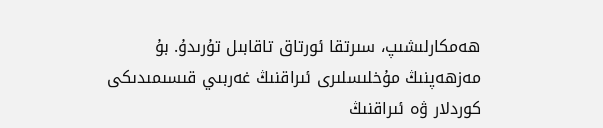ھەمكارلىشىپ، سىرتقا ئورتاق تاقابىل تۇرىدۇ. بۇ مەزھەپنىڭ مۇخلىسلىرى ئىراقنىڭ غەربىي قىسىمىدىكى كوردلار ۋە ئىراقنىڭ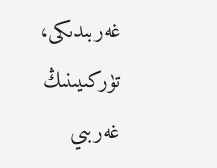غەربىدىكى، تۈركىيىنىڭ غەربىي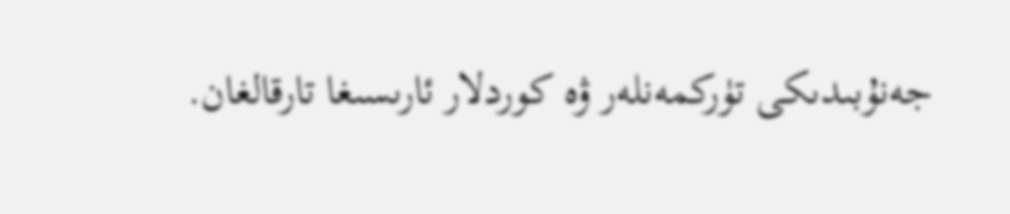جەنۇبىدىكى تۈركمەنلەر ۋە كوردلار ئارىسىغا تارقالغان.